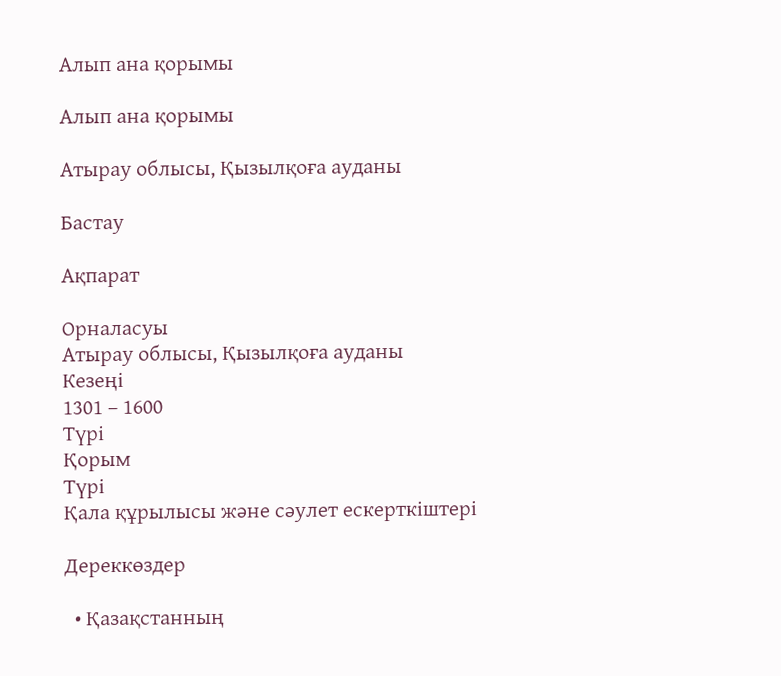Алып ана қорымы

Алып ана қорымы

Атырау облысы, Қызылқоға ауданы

Бастау

Ақпарат

Орналасуы
Атырау облысы, Қызылқоға ауданы
Кезеңі
1301 – 1600
Түрі
Қорым
Түрі
Қала құрылысы және сәулет ескерткіштері

Дереккөздер

  • Қазақстанның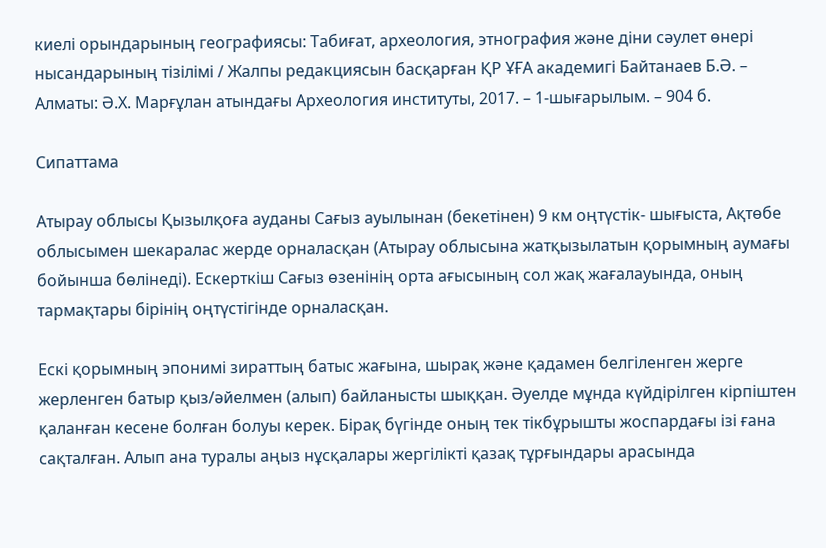киелі орындарының географиясы: Табиғат, археология, этнография және діни сәулет өнері нысандарының тізілімі / Жалпы редакциясын басқарған ҚР ҰҒА академигі Байтанаев Б.Ә. – Алматы: Ә.Х. Марғұлан атындағы Археология институты, 2017. – 1-шығарылым. – 904 б.

Сипаттама

Атырау облысы Қызылқоға ауданы Сағыз ауылынан (бекетінен) 9 км оңтүстік- шығыста, Ақтөбе облысымен шекаралас жерде орналасқан (Атырау облысына жатқызылатын қорымның аумағы бойынша бөлінеді). Ескерткіш Сағыз өзенінің орта ағысының сол жақ жағалауында, оның тармақтары бірінің оңтүстігінде орналасқан.

Ескі қорымның эпонимі зираттың батыс жағына, шырақ және қадамен белгіленген жерге жерленген батыр қыз/әйелмен (алып) байланысты шыққан. Әуелде мұнда күйдірілген кірпіштен қаланған кесене болған болуы керек. Бірақ бүгінде оның тек тікбұрышты жоспардағы ізі ғана сақталған. Алып ана туралы аңыз нұсқалары жергілікті қазақ тұрғындары арасында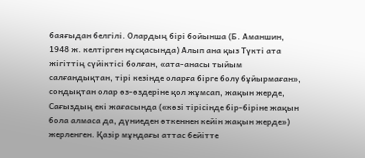баяғыдан белгілі. Олардың бірі бойынша (Б. Аманшин, 1948 ж. келтірген нұсқасында) Алып ана қыз Түкті ата жігіттің сүйіктісі болған, «ата-анасы тыйым салғандықтан, тірі кезінде оларға бірге болу бұйырмаған», сондықтан олар өз-өздеріне қол жұмсап, жақын жерде, Сағыздың екі жағасында («көзі тірісінде бір-біріне жақын бола алмаса да, дүниеден өткеннен кейін жақын жерде») жерленген. Қазір мұндағы аттас бейітте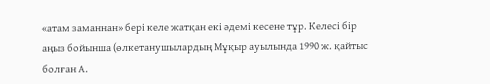«атам заманнан» бері келе жатқан екі әдемі кесене тұр. Келесі бір аңыз бойынша (өлкетанушылардың Мұқыр ауылында 1990 ж. қайтыс болған А.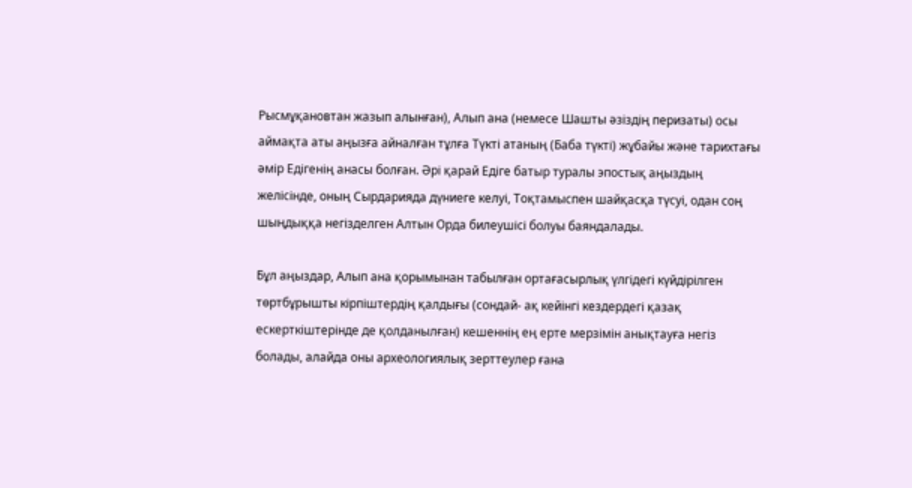Рысмұқановтан жазып алынған), Алып ана (немесе Шашты әзіздің перизаты) осы аймақта аты аңызға айналған тұлға Түкті атаның (Баба түкті) жұбайы және тарихтағы әмір Едігенің анасы болған. Әрі қарай Едіге батыр туралы эпостық аңыздың желісінде, оның Сырдарияда дүниеге келуі, Тоқтамыспен шайқасқа түсуі, одан соң шыңдыққа негізделген Алтын Орда билеушісі болуы баяндалады.

Бұл аңыздар, Алып ана қорымынан табылған ортағасырлық үлгідегі күйдірілген төртбұрышты кірпіштердің қалдығы (сондай- ақ кейінгі кездердегі қазақ ескерткіштерінде де қолданылған) кешеннің ең ерте мерзімін анықтауға негіз болады, алайда оны археологиялық зерттеулер ғана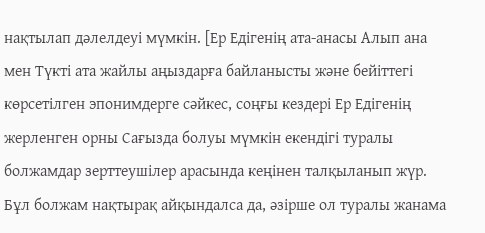нақтылап дәлелдеуі мүмкін. [Ер Едігенің ата-анасы Алып ана мен Түкті ата жайлы аңыздарға байланысты және бейіттегі көрсетілген эпонимдерге сәйкес, соңғы кездері Ер Едігенің жерленген орны Сағызда болуы мүмкін екендігі туралы болжамдар зерттеушілер арасында кеңінен талқыланып жүр. Бұл болжам нақтырақ айқындалса да, әзірше ол туралы жанама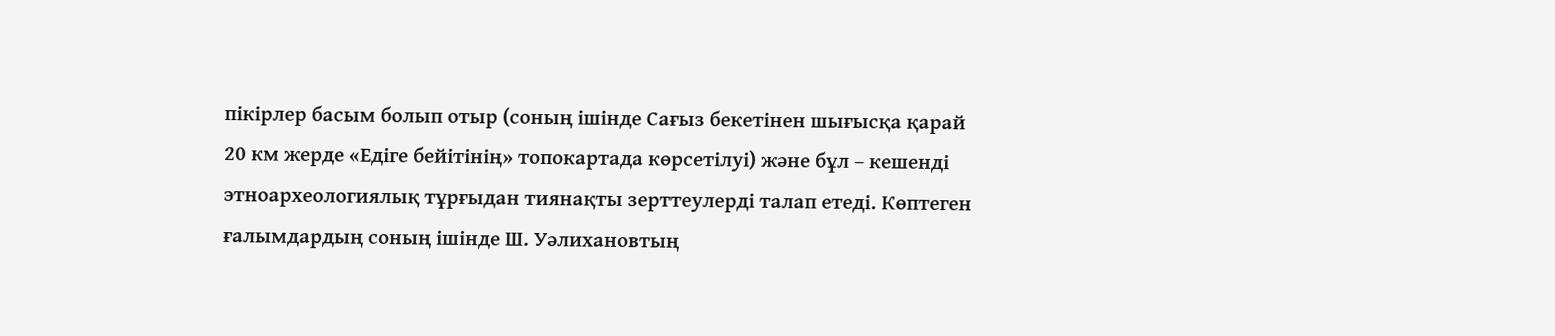пікірлер басым болып отыр (соның ішінде Сағыз бекетінен шығысқа қарай 20 км жерде «Едіге бейітінің» топокартада көрсетілуі) және бұл – кешенді этноархеологиялық тұрғыдан тиянақты зерттеулерді талап етеді. Көптеген ғалымдардың соның ішінде Ш. Уәлихановтың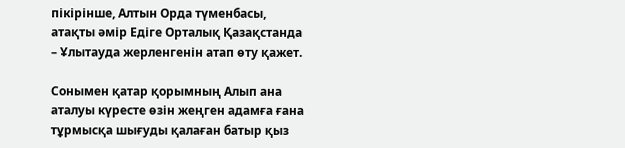пікірінше, Алтын Орда түменбасы, атақты әмір Едіге Орталық Қазақстанда – Ұлытауда жерленгенін атап өту қажет.

Сонымен қатар қорымның Алып ана аталуы күресте өзін жеңген адамға ғана тұрмысқа шығуды қалаған батыр қыз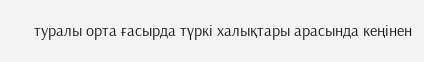туралы орта ғасырда түркі халықтары арасында кеңінен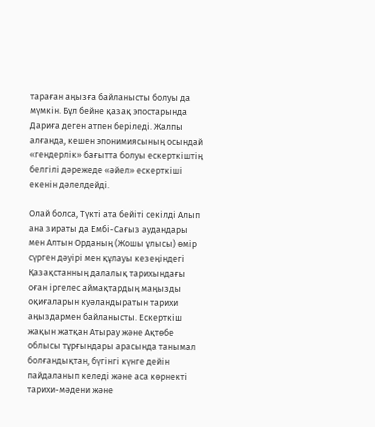тараған аңызға байланысты болуы да мүмкін. Бұл бейне қазақ эпостарында Дариға деген атпен беріледі. Жалпы алғанда, кешен эпонимиясының осындай «гендерлік» бағытта болуы ескерткіштің белгілі дәрежеде «әйел» ескерткіші екенін дәлелдейді.

Олай болса, Түкті ата бейіті секілді Алып ана зираты да Ембі-Сағыз аудандары мен Алтын Орданың (Жошы ұлысы) өмір сүрген дәуірі мен құлауы кезеңіндегі Қазақстанның далалық тарихындағы оған іргелес аймақтардың маңызды оқиғаларын куәландыратын тарихи аңыздармен байланысты. Ескерткіш жақын жатқан Атырау және Ақтөбе облысы тұрғындары арасында танымал болғандықтан, бүгінгі күнге дейін пайдаланып келеді және аса көрнекті тарихи-мәдени және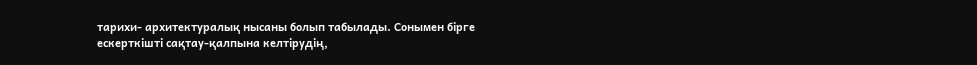тарихи- архитектуралық нысаны болып табылады. Сонымен бірге ескерткішті сақтау-қалпына келтірудің,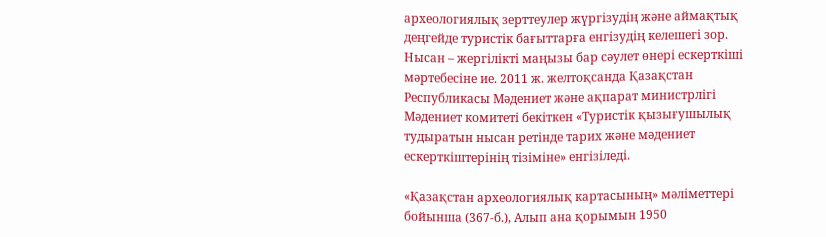археологиялық зерттеулер жүргізудің және аймақтық деңгейде туристік бағыттарға енгізудің келешегі зор. Нысан – жергілікті маңызы бар сәулет өнері ескерткіші мәртебесіне ие. 2011 ж. желтоқсанда Қазақстан Республикасы Мәдениет және ақпарат министрлігі Мәдениет комитеті бекіткен «Туристік қызығушылық тудыратын нысан ретінде тарих және мәдениет ескерткіштерінің тізіміне» енгізіледі.

«Қазақстан археологиялық картасының» мәліметтері бойынша (367-б.), Алып ана қорымын 1950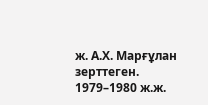ж. А.Х. Марғұлан зерттеген. 1979–1980 ж.ж.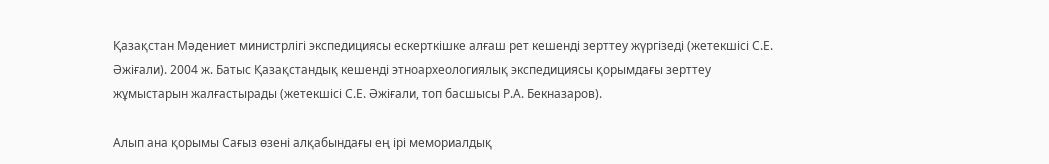Қазақстан Мәдениет министрлігі экспедициясы ескерткішке алғаш рет кешенді зерттеу жүргізеді (жетекшісі С.Е. Әжіғали). 2004 ж. Батыс Қазақстандық кешенді этноархеологиялық экспедициясы қорымдағы зерттеу жұмыстарын жалғастырады (жетекшісі С.Е. Әжіғали, топ басшысы Р.А. Бекназаров).

Алып ана қорымы Сағыз өзені алқабындағы ең ірі мемориалдық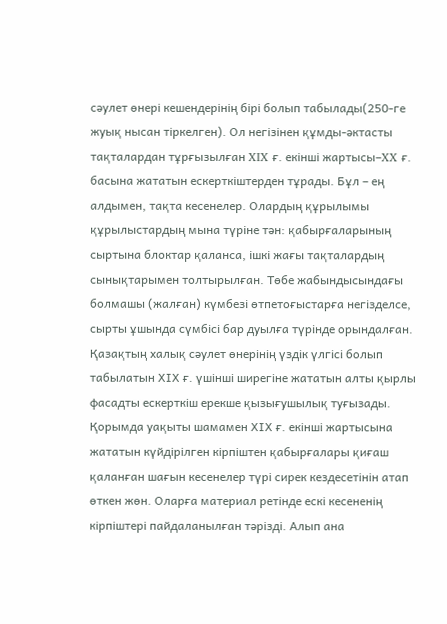сәулет өнері кешендерінің бірі болып табылады(250-ге жуық нысан тіркелген). Ол негізінен құмды-әктасты тақталардан тұрғызылған XIX ғ. екінші жартысы–XX ғ. басына жататын ескерткіштерден тұрады. Бұл – ең алдымен, тақта кесенелер. Олардың құрылымы құрылыстардың мына түріне тән: қабырғаларының сыртына блоктар қаланса, ішкі жағы тақталардың сынықтарымен толтырылған. Төбе жабындысындағы болмашы (жалған) күмбезі өтпетоғыстарға негізделсе, сырты ұшында сүмбісі бар дуылға түрінде орындалған. Қазақтың халық сәулет өнерінің үздік үлгісі болып табылатын ХІХ ғ. үшінші ширегіне жататын алты қырлы фасадты ескерткіш ерекше қызығушылық туғызады. Қорымда уақыты шамамен ХІХ ғ. екінші жартысына жататын күйдірілген кірпіштен қабырғалары қиғаш қаланған шағын кесенелер түрі сирек кездесетінін атап өткен жөн. Оларға материал ретінде ескі кесененің кірпіштері пайдаланылған тәрізді. Алып ана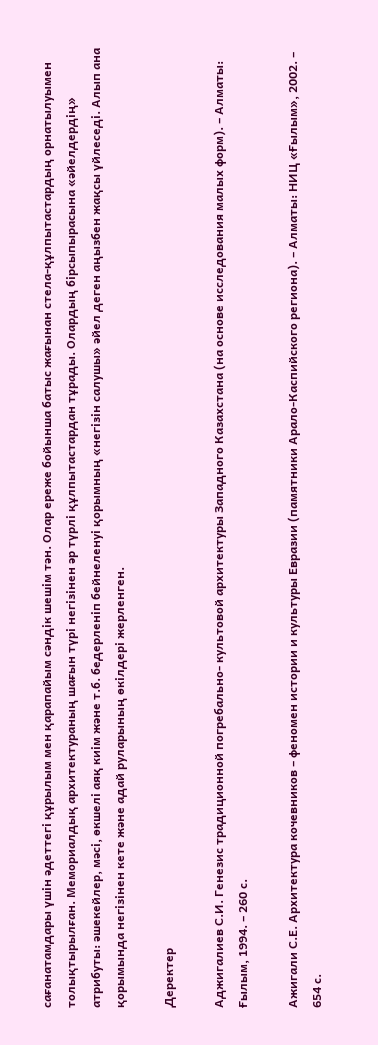сағанатамдары үшін әдеттегі құрылым мен қарапайым сәндік шешім тән. Олар ереже бойынша батыс жағынан стела-құлпытастардың орнатылуымен толықтырылған. Мемориалдық архитектураның шағын түрі негізінен әр түрлі құлпытастардан тұрады. Олардың бірсыпырасына «әйелдердің» атрибуты: әшекейлер, мәсі, өкшелі аяқ киім және т.б. бедерленіп бейнеленуі қорымның «негізін салушы» әйел деген аңызбен жақсы үйлеседі. Алып ана қорымында негізінен кете және адай руларының өкілдері жерленген.

Деректер

Аджигалиев С.И. Генезис традиционной погребально- культовой архитектуры Западного Казахстана (на основе исследования малых форм). – Алматы: Ғылым, 1994. – 260 с.

Ажигали С.Е. Архитектура кочевников – феномен истории и культуры Евразии (памятники Арало-Каспийского региона). – Алматы: НИЦ «Ғылым», 2002. – 654 с.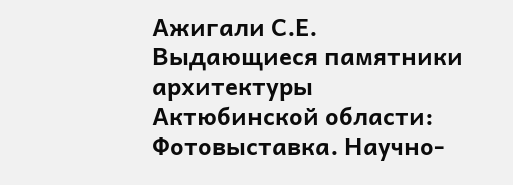Ажигали С.Е. Выдающиеся памятники архитектуры Актюбинской области: Фотовыставка. Научно-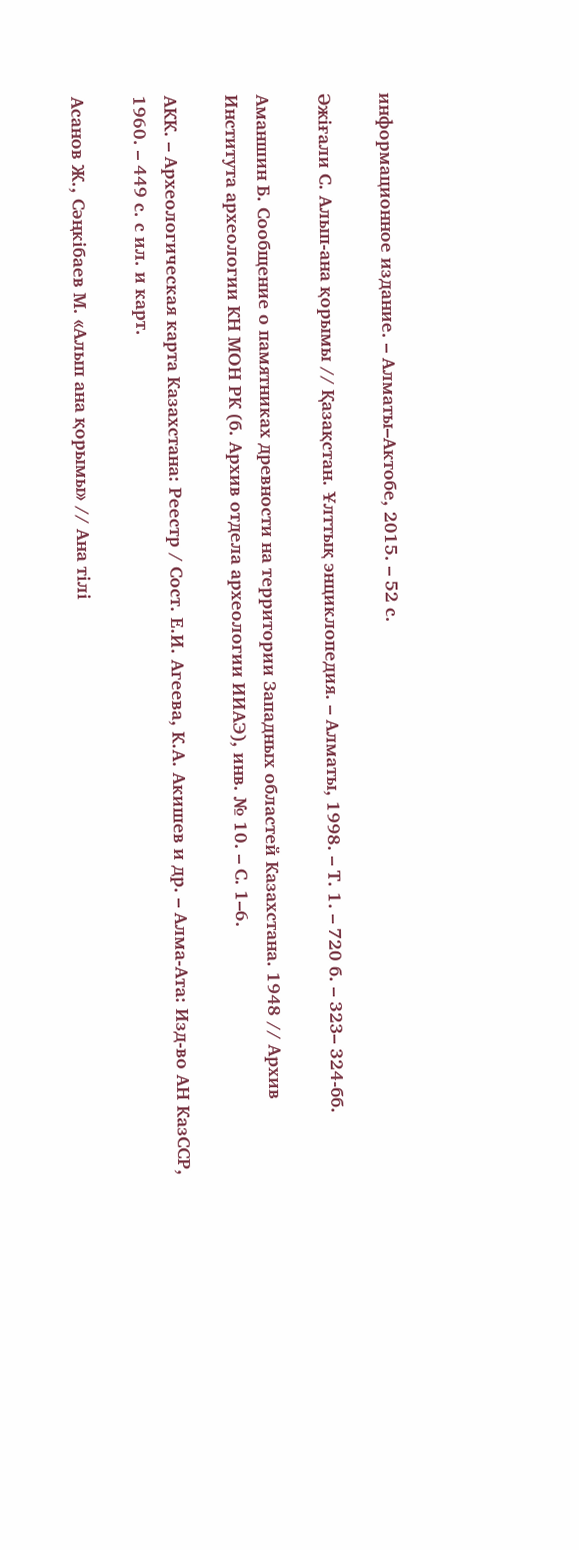информационное издание. – Алматы–Актобе, 2015. – 52 с.

Әжіғали С. Алып-ана қорымы // Қазақстан. Ұлттық энциклопедия. – Алматы, 1998. – Т. 1. – 720 б. – 323– 324-бб.

Аманшин Б. Сообщение о памятниках древности на территории Западных областей Казахстана. 1948 // Архив Института археологии КН МОН РК (б. Архив отдела археологии ИИАЭ), инв. № 10. – С. 1–6.

АКК. – Археологическая карта Казахстана: Реестр / Сост. Е.И. Агеева, К.А. Акишев и др. – Алма-Ата: Изд-во АН КазССР, 1960. – 449 с. с ил. и карт.

Асанов Ж., Сәңкібаев М. «Алып ана қорымы» // Ана тілі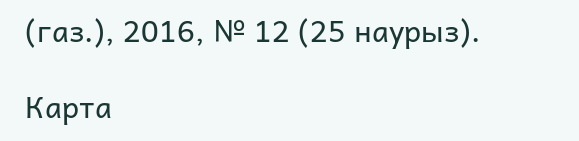(газ.), 2016, № 12 (25 наурыз).

Карта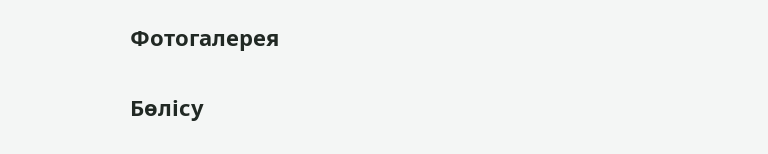Фотогалерея

Бөлісу